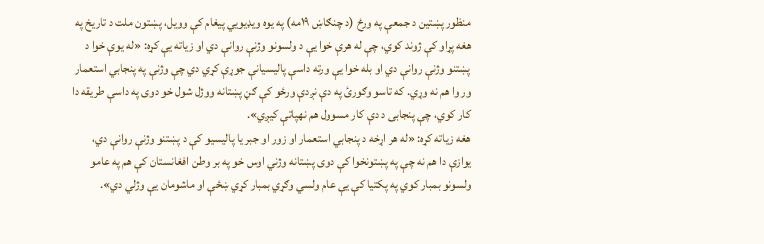منظور پښتين د جمعې په ورځ (د چنګاښ ۱۹مه) په يوه ويډيويي پیغام کې وويل، پښتون ملت د تاريخ په هغه پړاو کې ژوند کوي، چې له هرې خوا یې د ولسونو وژنې روانې دي او زیاته یې کړه: «له يوې خوا د پښتنو وژنې روانې دي او بله خوا یې ورته داسې پاليسيانې جوړې کړي دي چې وژنې په پنجابي استعمار ور وا هم نه وړي. که تاسو وګورئ په دې نږدې ورځو کې ګڼ پښتانه ووژل شول خو دوی په داسې طريقه دا کار کوي، چې پنجابی د دې کار مسوول هم نهپاتې کيږي».
هغه زياته کړه: «له هر اړخه د پنجابي استعمار او زور او جبر يا پاليسيو کې د پښتنو وژنې روانې دي، يوازې دا هم نه چې په پښتونخوا کې دوی پښتانه وژني اوس خو په بر وطن افغانستان کې هم په عامو ولسونو بمبار کوي په پکتيا کې یې عام ولسي وګړي بمبار کړي ښځې او ماشومان یې وژلي دي».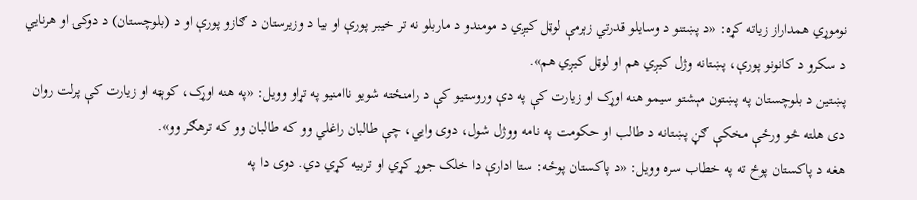نوموړي همداراز زياته کړه: «د پښتنو د وسايلو قدرتي زېرمې لوټل کيږي د مومندو د ماربلو نه تر خيبر پورې او بيا د وزيرستان د ګازو پورې او د (بلوچستان) د دوکۍ او هرنايي د سکرو د کانونو پورې، پښتانه وژل کيږي هم او لوټل کيږي هم».
پښتین د بلوچستان په پښتون مېشتو سيمو هنه اوړک او زيارت کې په دې وروستيو کې د رامنځته شویو ناامنیو په تړاو وويل: «په هنه اوړک، کوېټه او زیارت کې پرلت روان دی هلته څو ورځې مخکې ګڼ پښتانه د طالب او حکومت په نامه ووژل شول، دوی وايي، چې طالبان راغلي وو که طالبان وو که ترهګر وو».
هغه د پاکستان پوځ ته په خطاب سره وويل: «د پاکستان پوځه: ستا ادارې دا خلک جوړ کړي او تربيه کړي دي. دوی دا په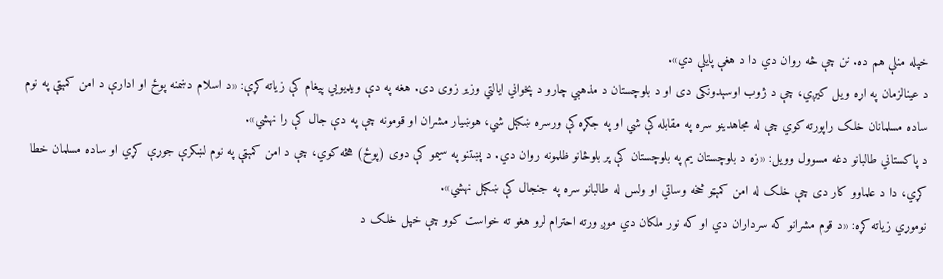خپله منلې هم ده. نن چې څه روان دي دا د هغې پايلې دي».
د عینالزمان په اړه ويل کيږي، چې د ژوب اوسېدونکی دی او د بلوچستان د مذهبي چارو د پخواني ایالتي وزیر زوی دی. هغه په دې ويډيويي پیغام کې زياته کړې: «د اسلام دښمنه پوځ او ادارې د امن کمېټې په نوم ساده مسلمانان خلک راپورته کوي چې له مجاهدينو سره په مقابله کې شي او په جګړه کې ورسره ښکېل شي، هوښيار مشران او قومونه چې په دې جال کې را نهشي».
د پاکستاني طالبانو دغه مسوول وويل: «زه د بلوچستان يم په بلوچستان کې پر بلوڅانو ظلمونه روان دي. د پښتنو په سيمو کې دوی (پوځ) هڅه کوي، چې د امن کمېټې په نوم لښکرې جوړې کړي او ساده مسلمان خطا کړي، دا د علماوو کار دی چې خلک له امن کمېټو څخه وساتي او ولس له طالبانو سره په جنجال کې ښکېل نهشي».
نوموړي زياته کړه: «د قوم مشرانو که سرداران دي او که نور ملکان دي موږ ورته احترام لرو هغو ته خواست کوو چې خپل خلک د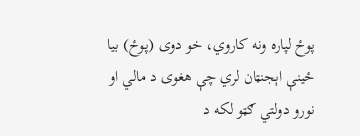پوځ لپاره ونه کاروي، خو دوی (پوځ) بیا ځينې اېجنټان لري چې هغوی د مالي او نورو دولتي ګټو لکه د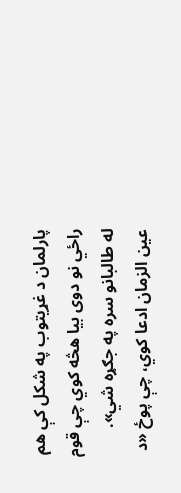پارلمان د غړيتوب په شکل کې هم راځي نو دوی بيا هڅه کوي چې قوم له طالبانو سره په جګړه شي».
عين الزمان ادعا کوي، چې پوځ «د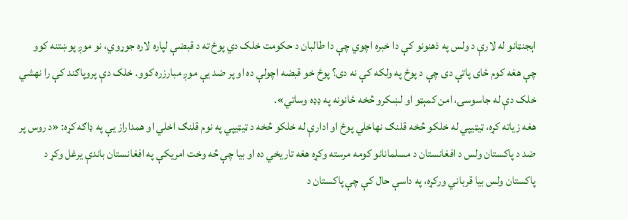اېجنټانو له لارې د ولس په ذهنونو کې دا خبره اچوي چې دا طالبان د حکومت خلک دي پوځ ته د قبضې لپاره لاره جوړوي، نو موږ پوښتنه کوو چې هغه کوم ځای پاتې دی چې د پوځ په ولکه کې نه دی؟ پوځ خو قبضه اچولې ده او پر ضد یې موږ مبارزره کوو. خلک دې پروپاګند کې را نهشي خلک دې له جاسوسۍ، امن کمېټو او لښکرو څخه ځانونه په ډډه وساتي».
هغه زياته کړه، ټيټيپي له خلکو څخه قلنګ نهاخلي پوځ او ادارې له خلکو څخه د ټيټيپي په نوم قلنګ اخلي او همداراز یې په ډاګه کړه: «د روس پر ضد د پاکستان ولس د افغانستان د مسلمانانو کومه مرسته وکړه هغه تاريخي ده او بيا چې څه وخت امریکې په افغانستان باندې يرغل وکړ د پاکستان ولس بیا قرباني ورکړه، په داسې حال کې چې پاکستان د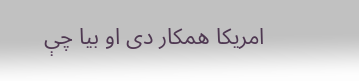امریکا همکار دی او بيا چې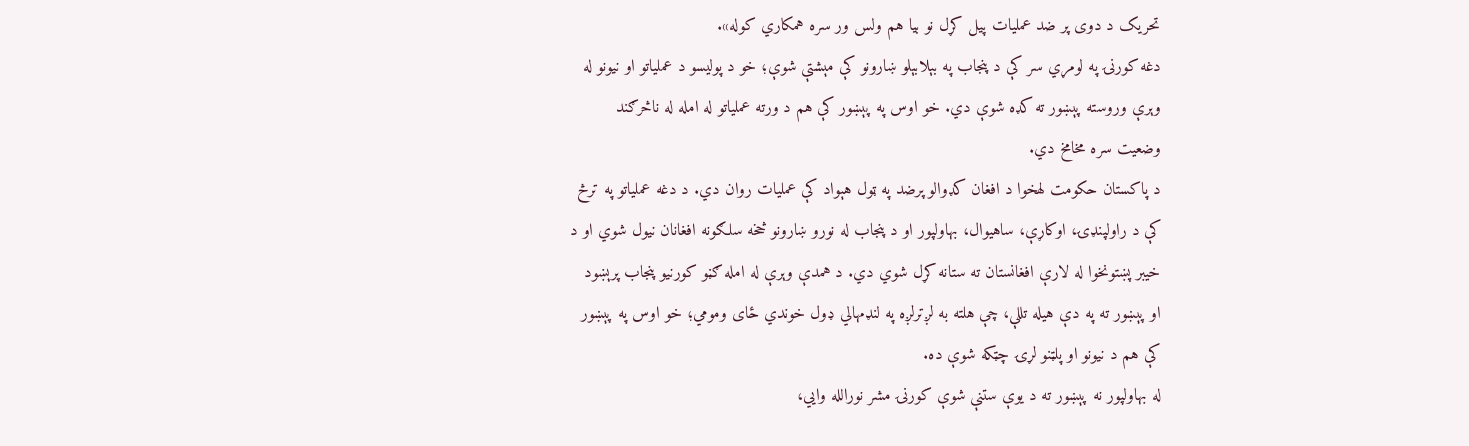تحریک د دوی پر ضد عمليات پيل کړل نو بيا هم ولس ور سره همکاري کوله».
دغه کورنۍ په لومړي سر کې د پنجاب په بېلابېلو ښارونو کې مېشتې شوې؛ خو د پولیسو د عملیاتو او نیونو له وېرې وروسته پېښور ته کډه شوې دي. خو اوس په پېښور کې هم د ورته عملیاتو له امله له ناڅرګند وضعیت سره مخامخ دي.
د پاکستان حکومت لهخوا د افغان کډوالو پرضد په ټول هېواد کې عملیات روان دي. د دغه عملیاتو په ترڅ کې د راولپنډۍ، اوکاړې، ساهیوال، بهاولپور او د پنجاب له نورو ښارونو څخه سلګونه افغانان نیول شوي او د خیبر پښتونخوا له لارې افغانستان ته ستانه کړل شوي دي. د همدې وېرې له امله ګڼو کورنیو پنجاب پرېښود او پېښور ته په دې هیله تللې، چې هلته به لږترلږه په لنډمهالي ډول خوندي ځای ومومي؛ خو اوس په پېښور کې هم د نیونو او پلټنو لړۍ چټکه شوې ده.
له بهاولپور نه پېښور ته د یوې ستنې شوې کورنۍ مشر نورالله وایي،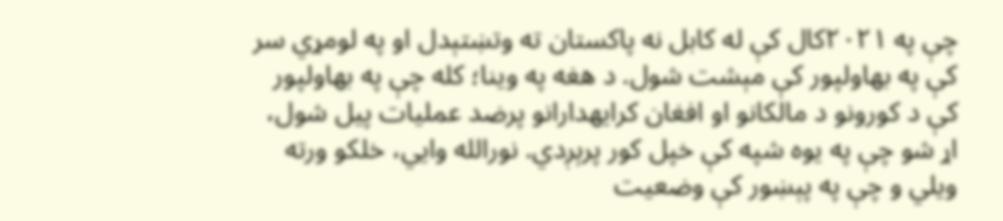چې په ۲۰۲۱کال کې له کابل نه پاکستان ته وتښتېدل او په لومړي سر کې په بهاولپور کې مېشت شول. د هغه په وینا؛ کله چې په بهاولپور کې د کورونو د مالکانو او افغان کرایهدارانو پرضد عملیات پیل شول، اړ شو چې په یوه شپه کې خپل کور پرېږدي. نورالله وایي، خلکو ورته ویلي و چې په پېښور کې وضعیت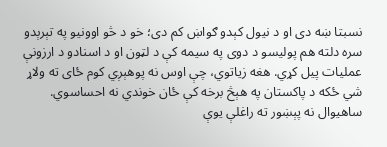نسبتا ښه دی او د نیول کېدو ګواښ کم دی؛ خو د څو اوونیو په تېرېدو سره دلته هم پولیسو د دوی په سیمه کې د لټون او د اسنادو د ارزونې عملیات پیل کړي. هغه زیاتوي، چې اوس نه پوهېږي کوم ځای ته ولاړ شي ځکه د پاکستان په هېڅ برخه کې ځان خوندي نه احساسوي.
ساهیوال نه پېښور ته راغلې یوې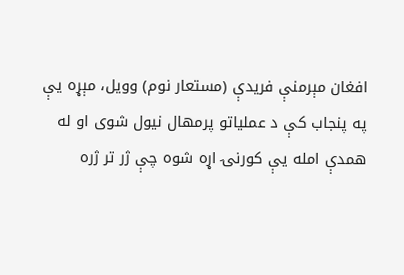افغان مېرمنې فریدې (مستعار نوم) وویل، مېړه یې په پنجاب کې د عملیاتو پرمهال نیول شوی او له همدې امله یې کورنۍ اړه شوه چې ژر تر ژره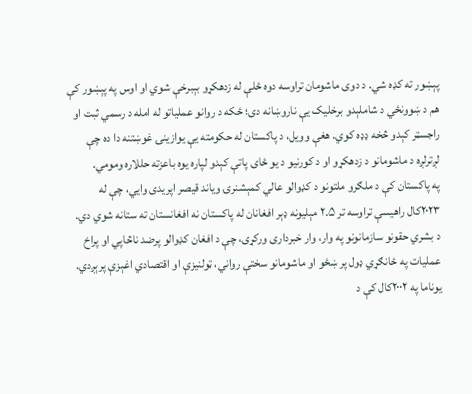پېښور ته کډه شي. د دوی ماشومان تراوسه دوه ځلې له زدهکړو بېبرخې شوي او اوس په پېښور کې هم د ښوونځي د شاملېدو برخلیک یې ناروښانه دی؛ ځکه د روانو عملیاتو له امله د رسمي ثبت او راجسټر کېدو څخه ډډه کوي. هغې وویل، د پاکستان له حکومته یې یوازینۍ غوښتنه دا ده چې لږترلږه د ماشومانو د زدهکړو او د کورنیو د یو ځای پاتې کېدو لپاره یوه باعزته حللاره ومومي.
په پاکستان کې د ملګرو ملتونو د کډوالو عالي کمېشنرۍ ویاند قیصر اپریدی وایي، چې له ۲۰۲۳کال راهیسې تراوسه تر ۲.۵ مېلیونه ډېر افغانان له پاکستان نه افغانستان ته ستانه شوي دي.
د بشري حقونو سازمانونو په وار، وار خبرداری ورکړی، چې د افغان کډوالو پرضد ناڅاپي او پراخ عملیات په ځانګړي ډول پر ښځو او ماشومانو سختې رواني، ټولنیزې او اقتصادي اغېزې پرېږدي.
یوناما په ۲۰۰۲کال کې د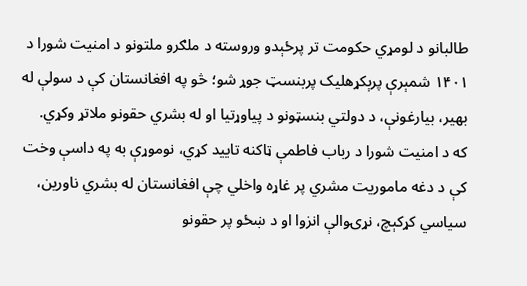طالبانو د لومړي حکومت تر پرځېدو وروسته د ملګرو ملتونو د امنیت شورا د ۱۴۰۱ شمېرې پرېکړهلیک پربنسټ جوړ شو؛ څو په افغانستان کې د سولې له بهیر، بیارغونې، د دولتي بنسټونو د پیاوړتیا او له بشري حقونو ملاتړ وکړي.
که د امنیت شورا د رباب فاطمې ټاکنه تایید کړي، نوموړې به په داسې وخت کې د دغه ماموریت مشري پر غاړه واخلي چې افغانستان له بشري ناورین، سیاسي کړکېچ، نړۍوالې انزوا او د ښځو پر حقونو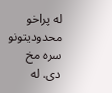له پراخو محدودیتونو سره مخ دی. له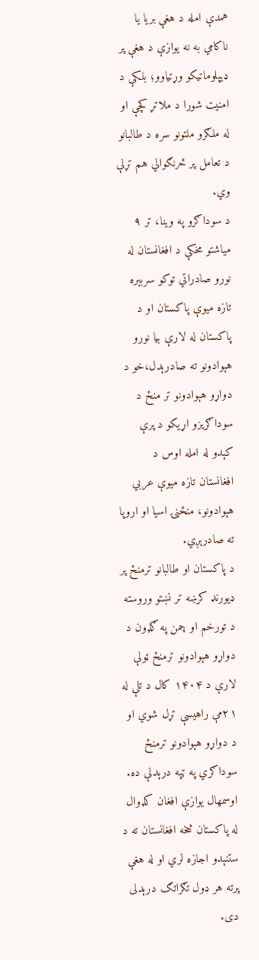همدې امله د هغې بریا یا ناکامي به نه یوازې د هغې پر ډیپلوماتیکو وړتیاوو؛ بلکې د امنیت شورا د ملاتړ کچې او له ملګرو ملتونو سره د طالبانو د تعامل پر څرنګوالي هم تړلې وي.
د سوداګرو په وینا، تر ۹ میاشتو مخکې د افغانستان له نورو صادراتي توکو سربېره تازه میوې پاکستان او د پاکستان له لارې بیا نورو هېوادونو ته صادرېدل،خو د دواړو هېوادونو تر منځ د سوداګریزو اړیکو د پرې کېدو له امله اوس د افغانستان تازه میوې عربي هېوادونو، منځنۍ اسیا او اروپا ته صادرېږي.
د پاکستان او طالبانو ترمنځ پر ډیورنډ کرښه تر نښتو وروسته د تورخم او چمن په ګډون د دواړو هېوادونو ترمنځ ټولې لارې د ۱۴۰۴ کال د تلې له ۲۱مې راهیسې تړل شوي او د دواړو هېوادونو ترمنځ سوداګري په ټپه درېدلې ده. اوسمهال یوازې افغان کډوال له پاکستان څخه افغانستان ته د ستنېدو اجازه لري او له هغې پرته هر ډول تګراتګ درېدلی دی.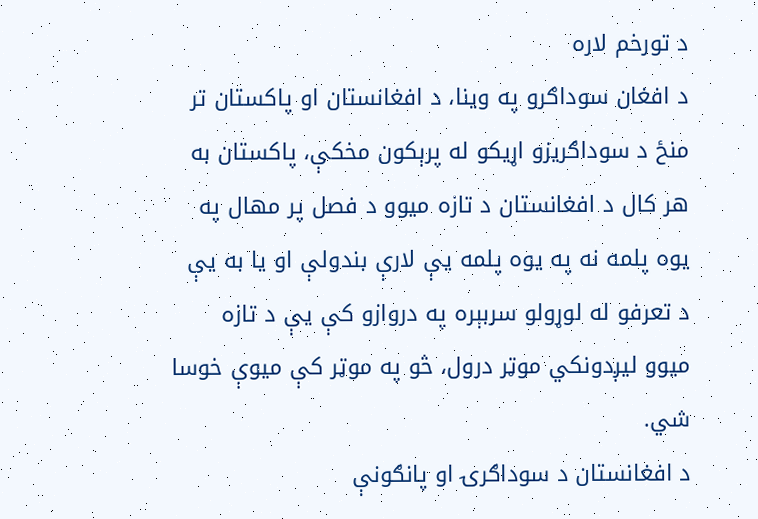د تورخم لاره
د افغان سوداګرو په وینا، د افغانستان او پاکستان تر منځ د سوداګریزو اړیکو له پرېکون مخکې، پاکستان به هر کال د افغانستان د تازه میوو د فصل پر مهال په یوه پلمه نه په یوه پلمه یې لارې بندولې او یا به یې د تعرفو له لوړولو سربېره په دروازو کې یې د تازه میوو لیږدونکي موټر درول، څو په موټر کې میوې خوسا شي.
د افغانستان د سوداګرۍ او پانګونې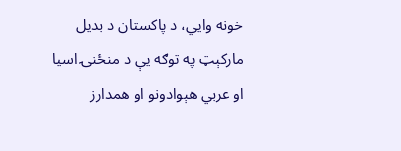خونه وايي، د پاکستان د بدیل مارکېټ په توګه یې د منځنۍ اسیا او عربي هېوادونو او همدارز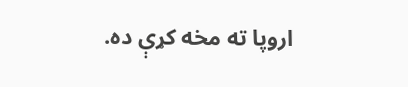اروپا ته مخه کړې ده.